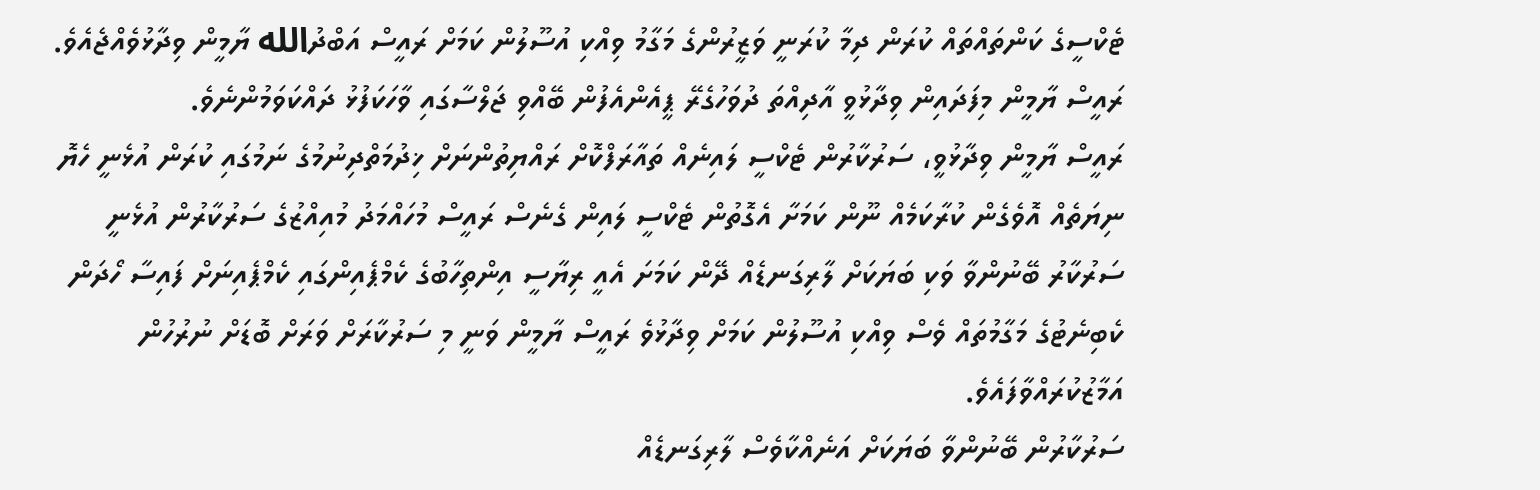ޓެކްސީގެ ކަންތައްތައް ކުރަން ދިމާ ކުރަނީ ވަޒީރުންގެ މަގާމު ވިއްކި އުސޫލުން ކަމަށް ރައީސް އަބްދުالله ޔާމީން ވިދާޅުވެއްޖެއެވެ.
ރައީސް ޔާމީން މިފަދައިން ވިދާޅުވީ އާދިއްތަ ދުވަހުގެރޭ ޕީއެންއެފުން ބޭއްވި ޖަލްސާގައި ވާހަކަފުޅު ދައްކަވަމުންނެވެ.
ރައީސް ޔާމީން ވިދާޅުވީ، ސަރުކާރުން ޓެކްސީ ލައިނެއް ތައާރަފްކޮށް ރައްޔިތުންނަށް ޚިދުމަތްދިނުމުގެ ނަމުގައި ކުރަން އުޅެނީ ހެޔޮ ނިޔަތެއް އޮވެގެން ކުރާކަމެއް ނޫން ކަމަށާ އެގޮތުން ޓެކްސީ ލައިން ގެނެސް ރައީސް މުހައްމަދު މުއިއްޒުގެ ސަރުކާރުން އުޅެނީ ސަރުކާރު ބޭނުންވާ ވަކި ބަޔަކަށް ލާރިގަނޑެއް ދޭން ކަމަށަ އެއީ ރިޔާސީ އިންތިހާބުގެ ކެމްޕެއިންގައި ކެމްޕެއިނަށް ފައިސާ ހޯދަން ކެބިނެޓުގެ މަގާމުތައް ވެސް ވިއްކި އުސޫލުން ކަމަށް ވިދާޅުވެ ރައީސް ޔާމީން ވަނީ މި ސަރުކާރަށް ވަރަށް ބޮޑަށް ނުރުހުން އަމާޒުކުރައްވާފައެވެ.
ސަރުކާރުން ބޭނުންވާ ބަޔަކަށް އަނެއްކާވެސް ލާރިގަނޑެއް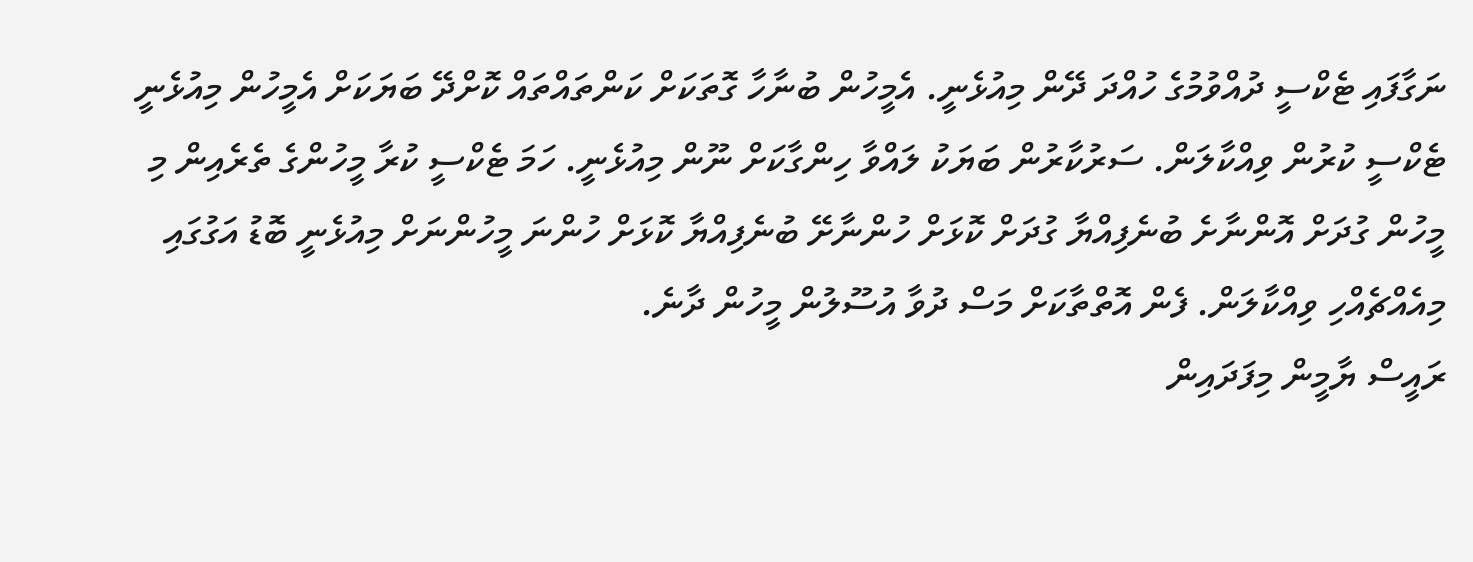ނަގާފައި ޓެކްސީ ދުއްވުމުގެ ހުއްދަ ދޭން މިއުޅެނީ. އެމީހުން ބުނާހާ ގޮތަކަށް ކަންތައްތައް ކޮށްދޭ ބަޔަކަށް އެމީހުން މިއުޅެނީ ޓެކްސީ ކުރުން ވިއްކާލަން. ސަރުކާރުން ބަޔަކު ލައްވާ ހިންގާކަށް ނޫން މިއުޅެނީ. ހަމަ ޓެކްސީ ކުރާ މީހުންގެ ތެރެއިން މި މީހުން ގުދަށް އޮންނާށެ ބުނެފިއްޔާ ގުދަށް ކޮޅަށް ހުންނާށޭ ބުނެފިއްޔާ ކޮޅަށް ހުންނަ މީހުންނަށް މިއުޅެނީ ބޮޑު އަގުގައި މިއެއްޗެއްހި ވިއްކާލަން. ފެން އޮތްތާކަށް މަސް ދުވާ އުސޫލުން މީހުން ދާނެ.
ރައީސް ޔާމީން މިފަދައިން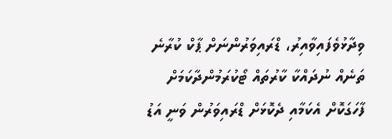ވިދާޅުވެފައިވާއިރު، ޑްރައިވަރުންނަށް ޕާކް ކުރާނެ ތަނެއް ނުދައްކާ ކާރުތައް ޓޯކުރަމުންދާކަމަށް ފާހަގަކޮށް އެކަމާއި ދެކޮޅަށް ޑްރައިވަރުން ވަނީ އަޑު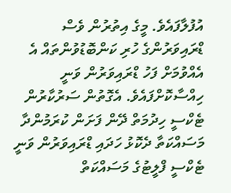އުފުލާފައެވެ. މީގެ އިތުރުން ވެސް ޑްރައިވަރުންގެ ހުރި ކަންބޮޑުވުންތައް އެ އެއްވުމަށް ފަހު ޑްރައިވަރުން ވަނީ ހިއްސާކޮށްފައެވެ. އެގޮތުން ސަރުކާރުން ޓެކްސީ ހިދުމަތް ދޭން ފަށަން ކުރަމުންދާ މަސައްކަތާ ދެކޮޅު ހަދައި ޑްރައިވަރުން ވަނީ ޓެކްސީ ފްލީޓުގެ މަސައްކަތް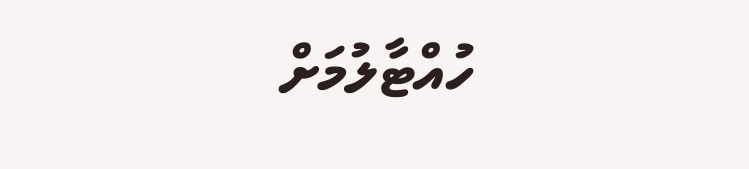ހުއްޓާލުމަށް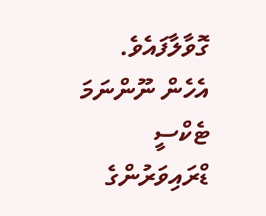ގޮވާލާފައެވެ. އެހެން ނޫންނަމަ ޓެކްސީ ޑްރައިވަރުންގެ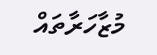މުޒާހަރާތައް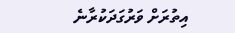އިތުރަށް ވަރުގަދަކުރާނެ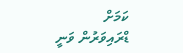ކަމަށް ޑްރައިވަރުން ވަނީ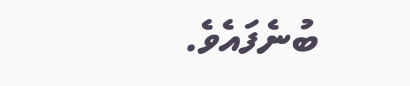ބުނެފައެވެ.